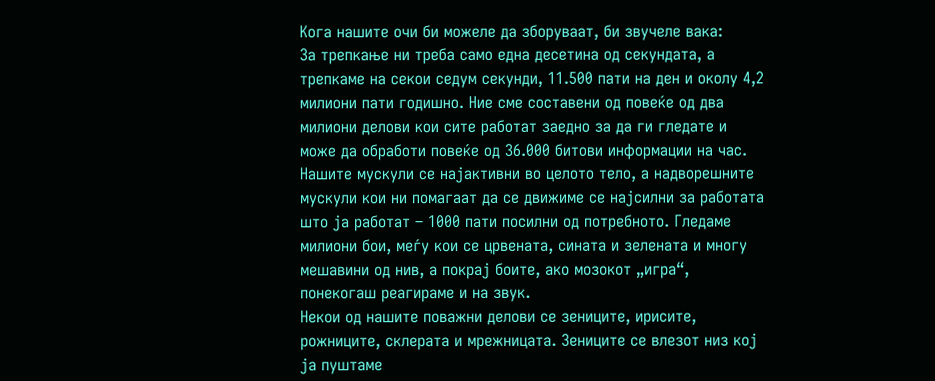Кога нашите очи би можеле да зборуваат, би звучеле вака:
За трепкање ни треба само една десетина од секундата, а трепкаме на секои седум секунди, 11.500 пати на ден и околу 4,2 милиони пати годишно. Ние сме составени од повеќе од два милиони делови кои сите работат заедно за да ги гледате и може да обработи повеќе од 36.000 битови информации на час.
Нашите мускули се најактивни во целото тело, а надворешните мускули кои ни помагаат да се движиме се најсилни за работата што ја работат – 1000 пати посилни од потребното. Гледаме милиони бои, меѓу кои се црвената, сината и зелената и многу мешавини од нив, а покрај боите, ако мозокот „игра“, понекогаш реагираме и на звук.
Некои од нашите поважни делови се зениците, ирисите, рожниците, склерата и мрежницата. Зениците се влезот низ кој ја пуштаме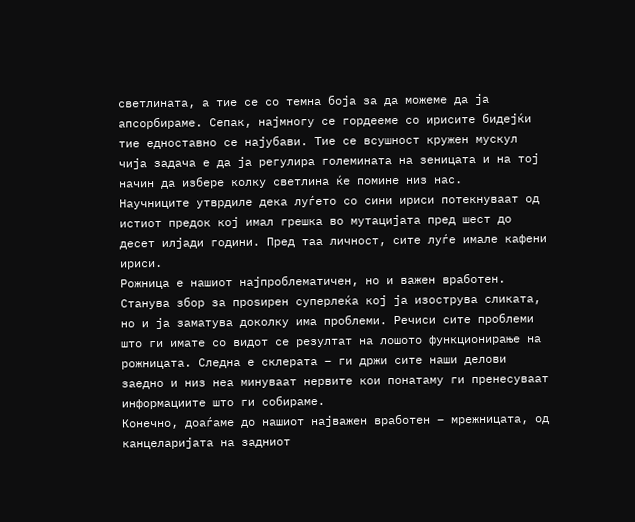светлината, а тие се со темна боја за да можеме да ја апсорбираме. Сепак, најмногу се гордееме со ирисите бидејќи тие едноставно се најубави. Тие се всушност кружен мускул чија задача е да ја регулира големината на зеницата и на тој начин да избере колку светлина ќе помине низ нас.
Научниците утврдиле дека луѓето со сини ириси потекнуваат од истиот предок кој имал грешка во мутацијата пред шест до десет илјади години. Пред таа личност, сите луѓе имале кафени ириси.
Рожница е нашиот најпроблематичен, но и важен вработен. Станува збор за проѕирен суперлеќа кој ја изострува сликата, но и ја заматува доколку има проблеми. Речиси сите проблеми што ги имате со видот се резултат на лошото функционирање на рожницата. Следна е склерата – ги држи сите наши делови заедно и низ неа минуваат нервите кои понатаму ги пренесуваат информациите што ги собираме.
Конечно, доаѓаме до нашиот најважен вработен – мрежницата, од канцеларијата на задниот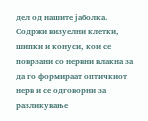дел од нашите јаболка. Содржи визуелни клетки, шипки и конуси, кои се поврзани со нервни влакна за да го формираат оптичкиот нерв и се одговорни за разликување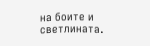на боите и светлината.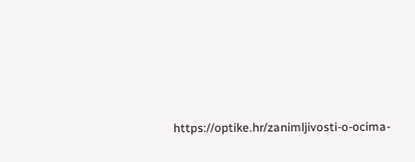https://optike.hr/zanimljivosti-o-ocima-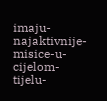imaju-najaktivnije-misice-u-cijelom-tijelu-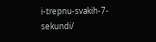i-trepnu-svakih-7-sekundi/